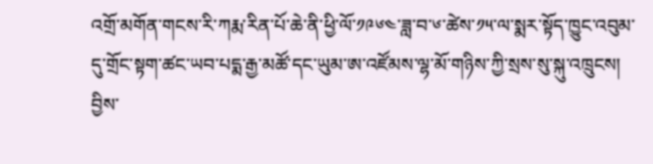འགྲོ་མགོན་གངས་རི་ཀརྨ་རིན་པོ་ཆེ་ནི་ཕྱི་ལོ་༡༩༦༤་ཟླ་བ་༦་ཚེས་༡༥་ལ་སྨར་སྟོད་ཁྱུང་འབུམ་དུ་གྲོང་སྟག་ཚང་ཡབ་པདྨ་རྒྱ་མཚོ་དང་ཡུམ་ཨ་འཛོམས་ལྷ་མོ་གཉིས་ཀྱི་སྲས་སུ་སྐུ་འཁྲུངས། བྱིས་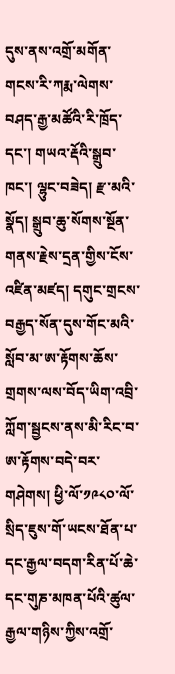དུས་ནས་འགྲོ་མགོན་གངས་རི་ཀརྨ་ལེགས་བཤད་རྒྱ་མཚོའི་རི་ཁྲོད་དང་། གཡའ་རྡོའི་སྒྲུབ་ཁང་། ལྷུང་བཟེད། རྫ་མའི་སྣོད། སྒྲུབ་ཆུ་སོགས་སྔོན་གནས་རྗེས་དྲན་གྱིས་ངོས་འཛིན་མཛད། དགུང་གྲངས་བརྒྱད་སོན་དུས་གོང་མའི་སློབ་མ་ཨ་རྟོགས་ཆོས་གྲགས་ལས་བོད་ཡིག་འབྲི་ཀློག་སྦྱངས་ནས་མི་རིང་བ་ཨ་རྟོགས་བདེ་བར་གཤེགས། ཕྱི་ལོ་༡༩༨༠་ལོ་སྲིད་ཇུས་གོ་ཡངས་ཐོན་པ་དང་རྒྱལ་བདག་རིན་པོ་ཆེ་དང་གུཎ་མཁན་པོའི་ཚུལ་རྒྱལ་གཉིས་ཀྱིས་འགྲོ་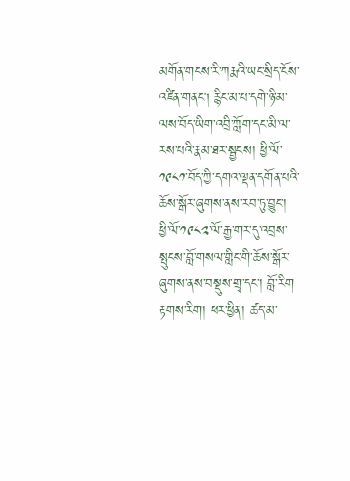མགོན་གངས་རི་ཀརྨའི་ཡང་སྲིད་ངོས་འཛིན་གནང། རྙིང་མ་པ་དགེ་ཉི་མ་ལས་བོད་ཡིག་འབྲི་ཀློག་དང་མི་ལ་རས་པའི་རྣམ་ཐར་སྦྱངས། ཕྱི་ལོ་༡༩༨༡་བོད་ཀྱི་དགའ་ལྡན་དགོན་པའི་ཆོས་སྒོར་ཞུགས་ནས་རབ་ཏུ་བྱུང་།
ཕྱི་ལོ་༡༩༨༢་ལོ་རྒྱ་གར་དུ་འབྲས་སྤུངས་བློ་གསལ་གླིང་གི་ཆོས་སྒོར་ཞུགས་ནས་བསྡུས་གྲྭ་དང་། བློ་རིག  རྟགས་རིག། ཕར་ཕྱིན། ཚད་མ་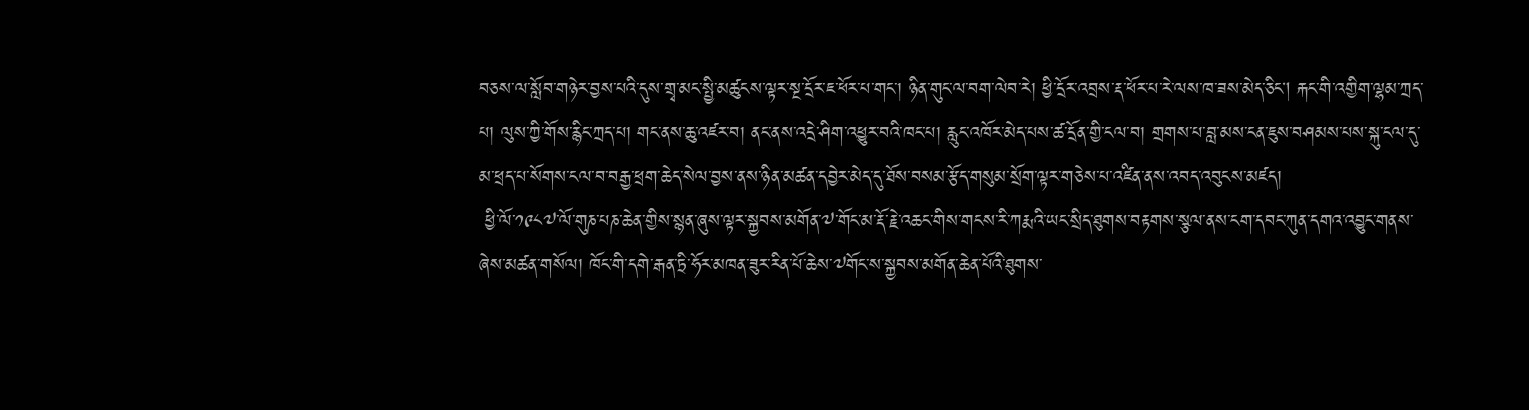བཅས་ལ་སློབ་གཉེར་བྱས་པའི་དུས་གྲྭ་མང་སྤྱི་མཚུངས་ལྟར་སྔ་དྲོར་ཇ་ཕོར་པ་གང་། ཉིན་གུང་ལ་བག་ལེབ་རེ། ཕྱི་དྲོར་འབྲས་རྡ་ཕོར་པ་རེ་ལས་ཁ་ཟས་མེད་ཅིང། རྐང་གི་འགྱིག་ལྷམ་ཀྲད་པ། ལུས་ཀྱི་གོས་རྙིང་ཀྲད་པ། གང་ནས་ཆུ་འཛར་བ། ནང་ནས་འདྲེ་ཤིག་འཕྱུར་བའི་ཁང་པ། རླུང་འཁོར་མེད་པས་ཚ་དྲོན་གྱི་ངལ་བ། གྲགས་པ་བླ་མས་ངན་ཇུས་བཤམས་པས་སྐུ་ངལ་དུ་མ་ཕྲད་པ་སོགས་ངལ་བ་བརྒྱ་ཕྲག་ཆེད་སེལ་བྱས་ནས་ཉིན་མཚན་དབྱེར་མེད་དུ་ཐོས་བསམ་རྩོད་གསུམ་སྲོག་ལྟར་གཅེས་པ་འཛིན་ནས་འབད་འབུངས་མཛད།
 ཕྱི་ལོ་༡༩༨༧་ལོ་གུཎ་པཎ་ཆེན་གྱིས་སྙན་ཞུས་ལྟར་སྐྱབས་མགོན་༧་གོང་མ་རྡོ་རྗེ་འཆང་གིས་གངས་རི་ཀརྨའི་ཡང་སྲིད་ཐུགས་བརྟགས་སྩལ་ནས་ངག་དབང་ཀུན་དགའ་འབྱུང་གནས་ཞེས་མཚན་གསོལ། ཁོང་གི་དགེ་རྒན་ཏྲི་ཧོར་མཁན་ཟུར་རིན་པོ་ཆེས་༧གོང་ས་སྐྱབས་མགོན་ཆེན་པོའི་ཐུགས་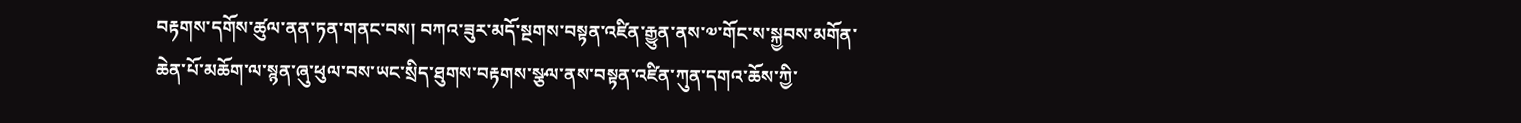བརྟགས་དགོས་ཚུལ་ནན་ཏན་གནང་བས། བཀའ་ཟུར་མདོ་སྔགས་བསྟན་འཛིན་རྒྱུན་ནས་༧་གོང་ས་སྐྱབས་མགོན་ཆེན་པོ་མཆོག་ལ་སྙན་ཞུ་ཕུལ་བས་ཡང་སྲིད་ཐུགས་བརྟགས་སྩལ་ནས་བསྟན་འཛིན་ཀུན་དགའ་ཆོས་ཀྱི་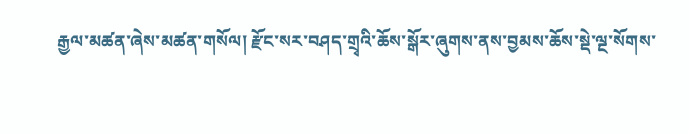རྒྱལ་མཚན་ཞེས་མཚན་གསོལ། རྫོང་སར་བཤད་གྲྭའི་ཆོས་སྒོར་ཞུགས་ནས་བྱམས་ཆོས་སྡེ་ལྔ་སོགས་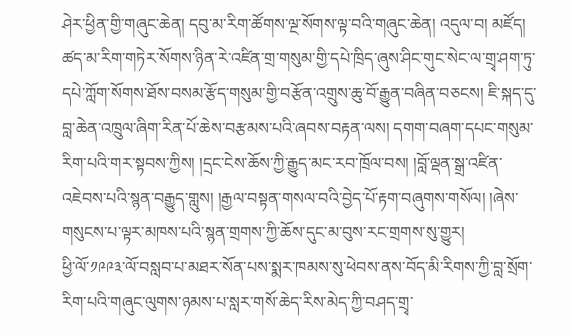ཤེར་ཕྱིན་གྱི་གཞུང་ཆེན། དབུ་མ་རིག་ཚོགས་ལྔ་སོགས་ལྟ་བའི་གཞུང་ཆེན། འདུལ་བ། མཛོད། ཚད་མ་རིག་གཏེར་སོགས་ཉིན་རེ་འཛིན་གྲ་གསུམ་གྱི་དཔེ་ཁྲིད་ཞུས་ཤིང་གུང་སེང་ལ་གྲྭ་ཤག་ཏུ་དཔེ་ཀློག་སོགས་ཐོས་བསམ་རྩོད་གསུམ་གྱི་བརྩོན་འགྲུས་ཆུ་བོ་རྒྱུན་བཞིན་བཅངས། ཇི་སྐད་དུ་བླ་ཆེན་འཁྲུལ་ཞིག་རིན་པོ་ཆེས་བརྩམས་པའི་ཞབས་བརྟན་ལས། དགག་བཞག་དཔང་གསུམ་རིག་པའི་གར་སྟབས་ཀྱིས། །དྲང་ངེས་ཆོས་ཀྱི་རྒྱུད་མང་རབ་ཁྲོལ་བས། །བློ་ལྡན་སྒྲ་འཛིན་འཇེབས་པའི་སྙན་བརྒྱུད་གླུས། །རྒྱལ་བསྟན་གསལ་བའི་བྱེད་པོ་རྟག་བཞུགས་གསོལ། །ཞེས་གསུངས་པ་ལྟར་མཁས་པའི་སྙན་གྲགས་ཀྱི་ཆོས་དུང་མ་བུས་རང་གྲགས་སུ་གྱུར།
ཕྱི་ལོ་༡༩༩༣་ལོ་བསླབ་པ་མཐར་སོན་པས་སྨར་ཁམས་སུ་ཕེབས་ནས་བོད་མི་རིགས་ཀྱི་བླ་སྲོག་རིག་པའི་གཞུང་ལུགས་ཉམས་པ་སླར་གསོ་ཆེད་རིས་མེད་ཀྱི་བཤད་གྲྭ་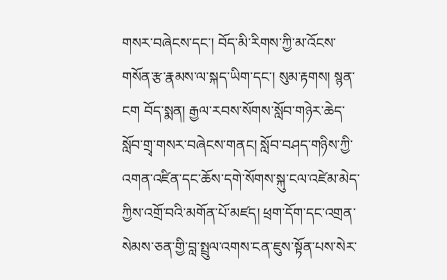གསར་བཞེངས་དང་། བོད་མི་རིགས་ཀྱི་མ་འོངས་གསོན་རྩ་རྣམས་ལ་སྐད་ཡིག་དང་། སུམ་རྟགས། སྙན་ངག བོད་སྨན། རྒྱལ་རབས་སོགས་སློབ་གཉེར་ཆེད་སློབ་གྲྭ་གསར་བཞེངས་གནང། སློབ་བཤད་གཉིས་ཀྱི་འགན་འཛིན་དང་ཆོས་དགེ་སོགས་སྐུ་ངལ་འཛེམ་མེད་ཀྱིས་འགྲོ་བའི་མགོན་པོ་མཛད། ཕྲག་དོག་དང་འགྲན་སེམས་ཅན་གྱི་བླ་སྤྲུལ་འགས་ངན་ཇུས་སྟོན་པས་སེར་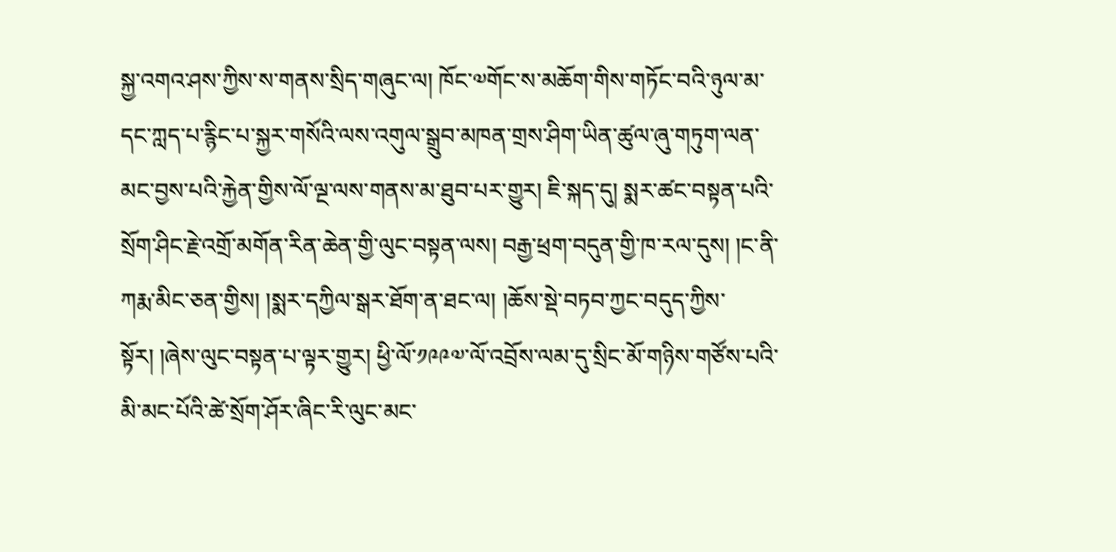སྐྱ་འགའ་ཤས་ཀྱིས་ས་གནས་སྲིད་གཞུང་ལ། ཁོང་༧གོང་ས་མཆོག་གིས་གཏོང་བའི་ཉུལ་མ་དང་ཀླད་པ་རྙིང་པ་སྐྱར་གསོའི་ལས་འགུལ་སྒྲུབ་མཁན་གྲས་ཤིག་ཡིན་ཚུལ་ཞུ་གཏུག་ལན་མང་བྱས་པའི་རྐྱེན་གྱིས་ལོ་ལྔ་ལས་གནས་མ་ཐུབ་པར་གྱུར། ཇི་སྐད་དུ། སྨར་ཚང་བསྟན་པའི་སྲོག་ཤིང་རྗེ་འགྲོ་མགོན་རིན་ཆེན་གྱི་ལུང་བསྟན་ལས། བརྒྱ་ཕྲག་བདུན་གྱི་ཁ་རལ་དུས། །ང་ནི་ཀརྨ་མིང་ཅན་གྱིས། །སྨར་དཀྱིལ་སྒར་ཐོག་ན་ཐང་ལ། །ཆོས་སྡེ་བཏབ་ཀྱང་བདུད་ཀྱིས་སྟོར། །ཞེས་ལུང་བསྟན་པ་ལྟར་གྱུར། ཕྱི་ལོ་༡༩༩༧་ལོ་འབྲོས་ལམ་དུ་སྲིང་མོ་གཉིས་གཙོས་པའི་མི་མང་པོའི་ཚེ་སྲོག་ཤོར་ཞིང་རི་ལུང་མང་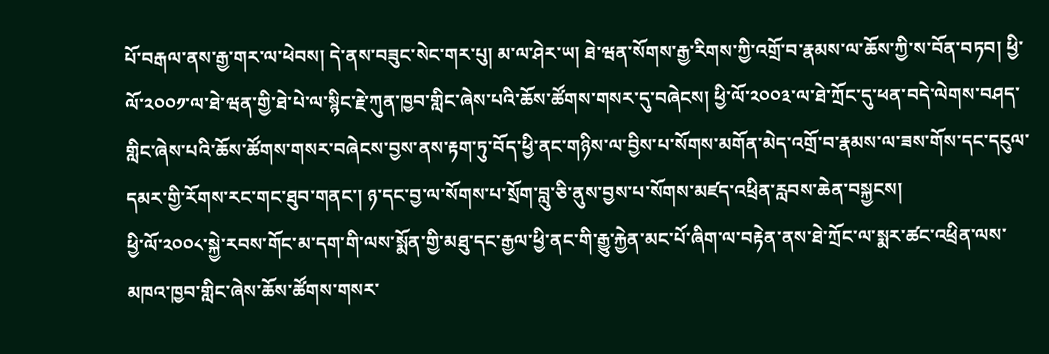པོ་བརྒལ་ནས་རྒྱ་གར་ལ་ཕེབས། དེ་ནས་བཟུང་སེང་གར་པུ། མ་ལ་ཤེར་ཡ། ཐེ་ཝན་སོགས་རྒྱ་རིགས་ཀྱི་འགྲོ་བ་རྣམས་ལ་ཆོས་ཀྱི་ས་བོན་བཏབ། ཕྱི་ལོ་༢༠༠༡་ལ་ཐེ་ཝན་གྱི་ཐེ་པེ་ལ་སྙིང་རྗེ་ཀུན་ཁྱབ་གླིང་ཞེས་པའི་ཆོས་ཚོགས་གསར་དུ་བཞེངས། ཕྱི་ལོ་༢༠༠༣་ལ་ཐེ་ཀྲོང་དུ་ཕན་བདེ་ལེགས་བཤད་གླིང་ཞེས་པའི་ཆོས་ཚོགས་གསར་བཞེངས་བྱས་ནས་རྟག་ཏུ་བོད་ཕྱི་ནང་གཉིས་ལ་བྱིས་པ་སོགས་མགོན་མེད་འགྲོ་བ་རྣམས་ལ་ཟས་གོས་དང་དངུལ་དམར་གྱི་རོགས་རང་གང་ཐུབ་གནང་། ཉ་དང་བྱ་ལ་སོགས་པ་སྲོག་བླུ་ཅི་ནུས་བྱས་པ་སོགས་མཛད་འཕྲིན་རླབས་ཆེན་བསྐྱངས།
ཕྱི་ལོ་༢༠༠༨་སྐྱེ་རབས་གོང་མ་དག་གི་ལས་སྨོན་གྱི་མཐུ་དང་རྒྱལ་ཕྱི་ནང་གི་རྒྱུ་རྐྱེན་མང་པོ་ཞིག་ལ་བརྟེན་ནས་ཐེ་ཀྲོང་ལ་སྨར་ཚང་འཕྲིན་ལས་མཁའ་ཁྱབ་གླིང་ཞེས་ཆོས་ཚོགས་གསར་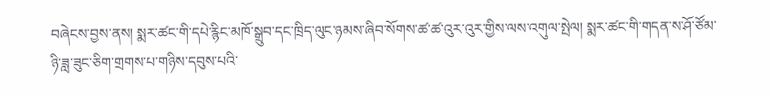བཞེངས་བྱས་ནས། སྨར་ཚང་གི་དཔེ་རྙིང་མཁོ་སྒྲུབ་དང་ཁྲིད་ལུང་ཉམས་ཞིབ་སོགས་ཚ་ཚ་འུར་འུར་གྱིས་ལས་འགུལ་སྤེལ། སྨར་ཚང་གི་གདན་ས་ཤོ་ཙོམ་ཉི་ཟླ་ཟུང་ཅིག་གྲགས་པ་གཉིས་དབུས་པའི་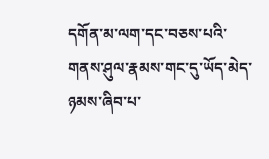དགོན་མ་ལག་དང་བཅས་པའི་གནས་ཤུལ་རྣམས་གང་དུ་ཡོད་མེད་ཉམས་ཞིབ་པ་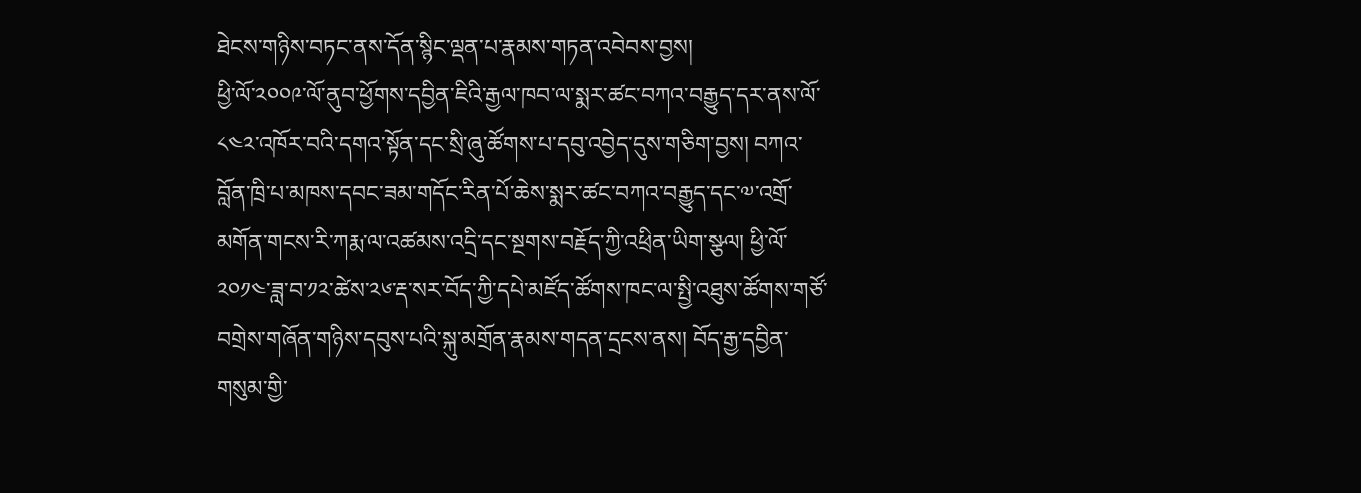ཐེངས་གཉིས་བཏང་ནས་དོན་སྙིང་ལྡན་པ་རྣམས་གཏན་འབེབས་བྱས།
ཕྱི་ལོ་༢༠༠༩་ལོ་ནུབ་ཕྱོགས་དབྱིན་ཇིའི་རྒྱལ་ཁབ་ལ་སྨར་ཚང་བཀའ་བརྒྱུད་དར་ནས་ལོ་༨༤༢་འཁོར་བའི་དགའ་སྟོན་དང་སྲི་ཞུ་ཚོགས་པ་དབུ་འབྱེད་དུས་གཅིག་བྱས། བཀའ་བློན་ཁྲི་པ་མཁས་དབང་ཟམ་གདོང་རིན་པོ་ཆེས་སྨར་ཚང་བཀའ་བརྒྱུད་དང་༧་འགྲོ་མགོན་གངས་རི་ཀརྨ་ལ་འཚམས་འདྲི་དང་སྔགས་བརྗོད་ཀྱི་འཕྲིན་ཡིག་སྩལ། ཕྱི་ལོ་༢༠༡༤་ཟླ་བ་༡༢་ཚེས་༢༦་རྡ་སར་བོད་ཀྱི་དཔེ་མཛོད་ཚོགས་ཁང་ལ་སྤྱི་འཐུས་ཚོགས་གཙོ་བགྲེས་གཞོན་གཉིས་དབུས་པའི་སྐུ་མགྲོན་རྣམས་གདན་དྲངས་ནས། བོད་རྒྱ་དབྱིན་གསུམ་གྱི་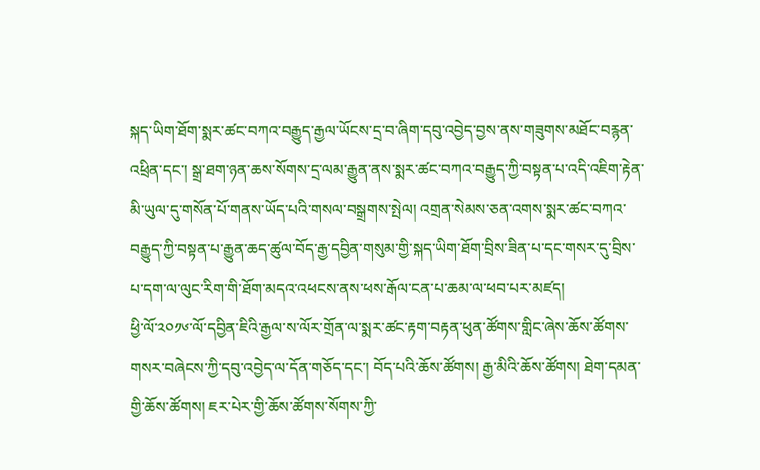སྐད་ཡིག་ཐོག་སྨར་ཚང་བཀའ་བརྒྱུད་རྒྱལ་ཡོངས་དྲ་བ་ཞིག་དབུ་འབྱེད་བྱས་ནས་གཟུགས་མཐོང་བརྙན་འཕྲིན་དང་། སྒྲ་ཐག་ཉན་ཆས་སོགས་དྲ་ལམ་རྒྱུན་ནས་སྨར་ཚང་བཀའ་བརྒྱུད་ཀྱི་བསྟན་པ་འདི་འཇིག་རྟེན་མི་ཡུལ་དུ་གསོན་པོ་གནས་ཡོད་པའི་གསལ་བསྒྲགས་སྤེལ། འགྲན་སེམས་ཅན་འགས་སྨར་ཚང་བཀའ་བརྒྱུད་ཀྱི་བསྟན་པ་རྒྱུན་ཆད་ཚུལ་བོད་རྒྱ་དབྱིན་གསུམ་གྱི་སྐད་ཡིག་ཐོག་བྲིས་ཟིན་པ་དང་གསར་དུ་བྲིས་པ་དག་ལ་ལུང་རིག་གི་ཐོག་མདའ་འཕངས་ནས་ཕས་རྒོལ་ངན་པ་ཆམ་ལ་ཕབ་པར་མཛད།
ཕྱི་ལོ་༢༠༡༦་ལོ་དབྱིན་ཇིའི་རྒྱལ་ས་ལོར་གྲོན་ལ་སྨར་ཚང་རྟག་བརྟན་ཕུན་ཚོགས་གླིང་ཞེས་ཆོས་ཚོགས་གསར་བཞེངས་ཀྱི་དབུ་འབྱེད་ལ་དོན་གཅོད་དང་། བོད་པའི་ཆོས་ཚོགས། རྒྱ་མིའི་ཆོས་ཚོགས། ཐེག་དམན་གྱི་ཆོས་ཚོགས། ཇར་པེར་གྱི་ཆོས་ཚོགས་སོགས་ཀྱི་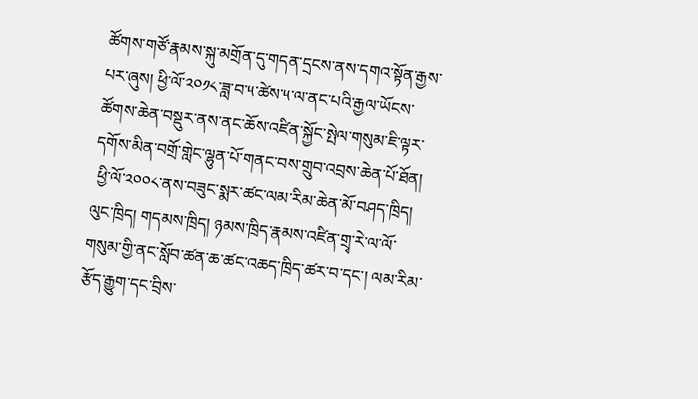ཚོགས་གཙོ་རྣམས་སྐུ་མགྲོན་དུ་གདན་དྲངས་ནས་དགའ་སྟོན་རྒྱས་པར་ཞུས། ཕྱི་ལོ་༢༠༡༨་ཟླ་བ་༥་ཚེས་༥་ལ་ནང་པའི་རྒྱལ་ཡོངས་ཚོགས་ཆེན་བསྡུར་ནས་ནང་ཆོས་འཛིན་སྐྱོང་སྤེལ་གསུམ་ཇི་ལྟར་དགོས་མིན་བགྲོ་གླེང་ལྷུན་པོ་གནང་བས་གྲུབ་འབྲས་ཆེན་པོ་ཐོན།
 ཕྱི་ལོ་༢༠༠༨་ནས་བཟུང་སྨར་ཚང་ལམ་རིམ་ཆེན་མོ་བཤད་ཁྲིད། ལུང་ཁྲིད། གདམས་ཁྲིད། ཉམས་ཁྲིད་རྣམས་འཛིན་གྲྭ་རེ་ལ་ལོ་གསུམ་གྱི་ནང་སློབ་ཚན་ཆ་ཚང་འཆད་ཁྲིད་ཚར་བ་དང་། ལམ་རིམ་རྩོད་རྒྱུག་དང་བྲིས་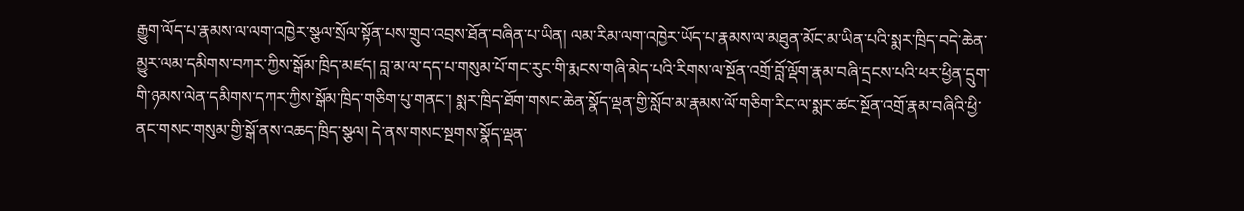རྒྱུག་ལོད་པ་རྣམས་ལ་ལག་འཁྱེར་སྩལ་སྲོལ་སྟོན་པས་གྲུབ་འབྲས་ཐོན་བཞིན་པ་ཡིན། ལམ་རིམ་ལག་འཁྱེར་ཡོད་པ་རྣམས་ལ་མཐུན་མོང་མ་ཡིན་པའི་སྨར་ཁྲིད་བདེ་ཆེན་མྱུར་ལམ་དམིགས་བཀར་ཀྱིས་སྒོམ་ཁྲིད་མཛད། བླ་མ་ལ་དད་པ་གསུམ་པོ་གང་རུང་གི་རྨངས་གཞི་མེད་པའི་རིགས་ལ་སྔོན་འགྲོ་བློ་ལྡོག་རྣམ་བཞི་དྲངས་པའི་ཕར་ཕྱིན་དྲུག་གི་ཉམས་ལེན་དམིགས་དཀར་ཀྱིས་སྒོམ་ཁྲིད་གཅིག་པུ་གནང་། སྨར་ཁྲིད་ཐོག་གསང་ཆེན་སྣོད་ལྡན་གྱི་སློབ་མ་རྣམས་ལོ་གཅིག་རིང་ལ་སྨར་ཚང་སྔོན་འགྲོ་རྣམ་བཞིའི་ཕྱི་ནང་གསང་གསུམ་གྱི་སྒོ་ནས་འཆད་ཁྲིད་སྩལ། དེ་ནས་གསང་སྔགས་སྣོད་ལྡན་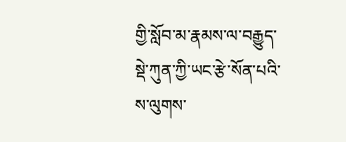གྱི་སློབ་མ་རྣམས་ལ་བརྒྱུད་སྡེ་ཀུན་ཀྱི་ཡང་རྩེ་སོན་པའི་ས་ལུགས་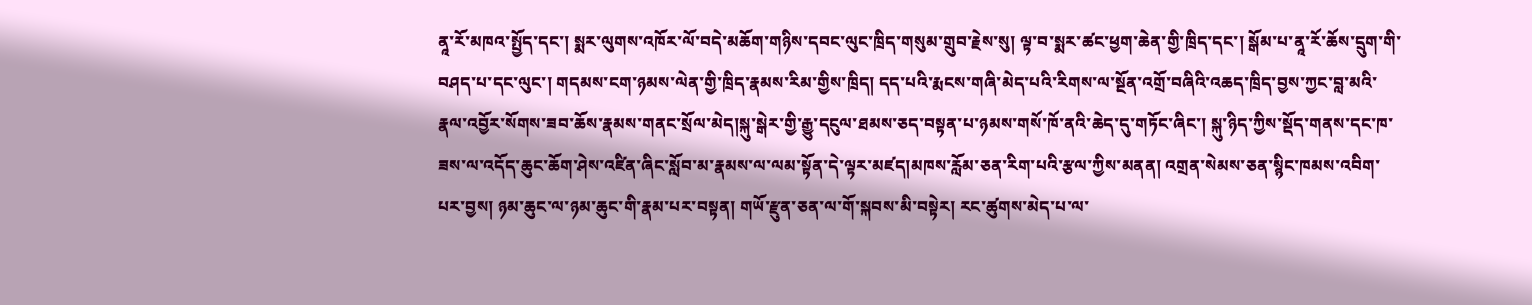ནཱ་རོ་མཁའ་སྤྱོད་དང་། སྨར་ལུགས་འཁོར་ལོ་བདེ་མཆོག་གཉིས་དབང་ལུང་ཁྲིད་གསུམ་གྲུབ་རྗེས་སུ། ལྟ་བ་སྨར་ཚང་ཕྱག་ཆེན་གྱི་ཁྲིད་དང་། སྒོམ་པ་ནཱ་རོ་ཆོས་དྲུག་གི་བཤད་པ་དང་ལུང་། གདམས་ངག་ཉམས་ལེན་གྱི་ཁྲིད་རྣམས་རིམ་གྱིས་ཁྲིད། དད་པའི་རྨངས་གཞི་མེད་པའི་རིགས་ལ་སྔོན་འགྲོ་བཞིའི་འཆད་ཁྲིད་བྱས་ཀྱང་བླ་མའི་རྣལ་འབྱོར་སོགས་ཟབ་ཆོས་རྣམས་གནང་སྲོལ་མེད།སྐུ་སྒེར་གྱི་རྒྱུ་དངུལ་ཐམས་ཅད་བསྟན་པ་ཉམས་གསོ་ཁོ་ནའི་ཆེད་དུ་གཏོང་ཞིང་། སྐུ་ཉིད་ཀྱིས་སྡོད་གནས་དང་ཁ་ཟས་ལ་འདོད་ཆུང་ཆོག་ཤེས་འཛིན་ཞིང་སློབ་མ་རྣམས་ལ་ལམ་སྟོན་དེ་ལྟར་མཛད།མཁས་རློམ་ཅན་རིག་པའི་རྩལ་ཀྱིས་མནན། འགྲན་སེམས་ཅན་སྙིང་ཁམས་འབིག་པར་བྱས། ཉམ་ཆུང་ལ་ཉམ་ཆུང་གི་རྣམ་པར་བསྟན། གཡོ་རྫུན་ཅན་ལ་གོ་སྐབས་མི་བསྟེར། རང་ཚུགས་མེད་པ་ལ་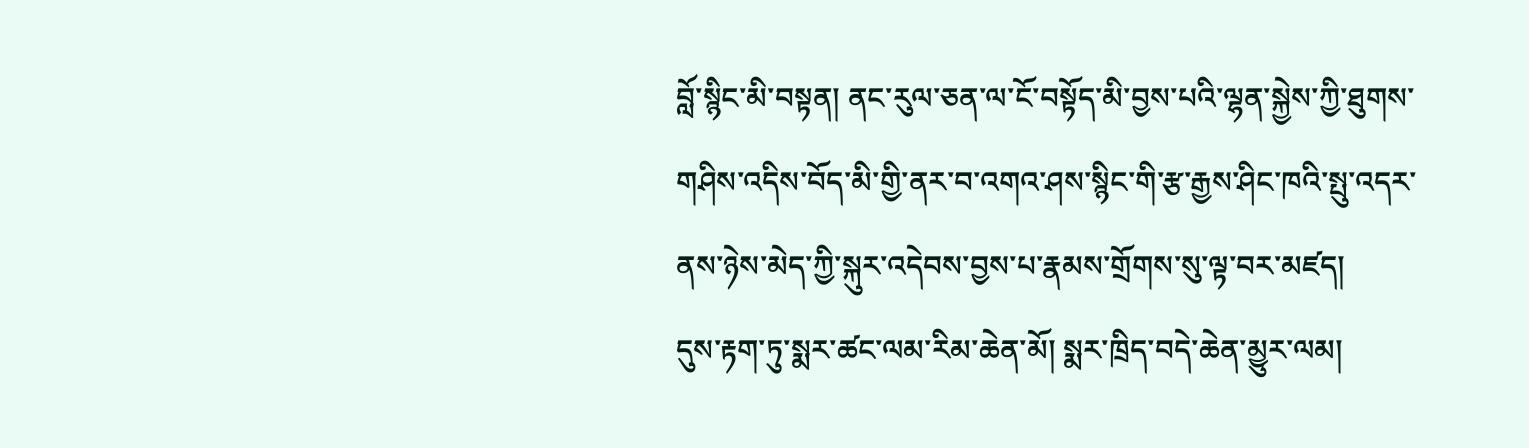བློ་སྙིང་མི་བསྟན། ནང་རུལ་ཅན་ལ་ངོ་བསྟོད་མི་བྱས་པའི་ལྷན་སྐྱེས་ཀྱི་ཐུགས་གཤིས་འདིས་བོད་མི་གྱི་ནར་བ་འགའ་ཤས་སྙིང་གི་རྩ་རྒྱས་ཤིང་ཁའི་སྤུ་འདར་ནས་ཉེས་མེད་ཀྱི་སྐུར་འདེབས་བྱས་པ་རྣམས་གྲོགས་སུ་ལྟ་བར་མཛད།
དུས་རྟག་ཏུ་སྨར་ཚང་ལམ་རིམ་ཆེན་མོ། སྨར་ཁྲིད་བདེ་ཆེན་མྱུར་ལམ།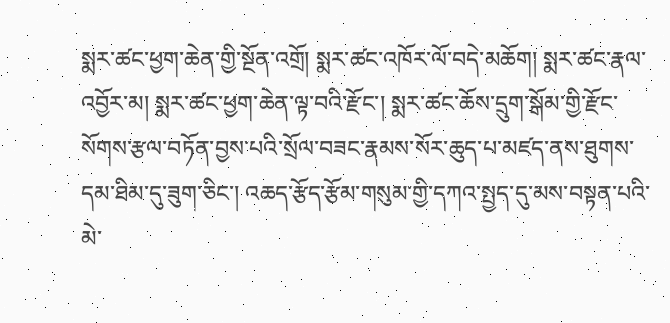སྨར་ཚང་ཕྱག་ཆེན་གྱི་སྔོན་འགྲོ། སྨར་ཚང་འཁོར་ལོ་བདེ་མཆོག། སྨར་ཚང་རྣལ་འབྱོར་མ། སྨར་ཚང་ཕྱག་ཆེན་ལྟ་བའི་རྫོང་། སྨར་ཚང་ཆོས་དྲུག་སྒོམ་གྱི་རྫོང་སོགས་རྩལ་བཏོན་བྱས་པའི་སྲོལ་བཟང་རྣམས་སོར་ཆུད་པ་མཛད་ནས་ཐུགས་དམ་ཐིམ་དུ་ཟུག་ཅིང་། འཆད་རྩོད་རྩོམ་གསུམ་གྱི་དཀའ་སྤྱད་དུ་མས་བསྟན་པའི་མེ་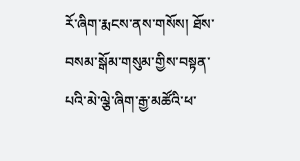རོ་ཞིག་རྨངས་ནས་གསོས། ཐོས་བསམ་སྒོམ་གསུམ་གྱིས་བསྟན་པའི་མེ་ལྕེ་ཞིག་རྒྱ་མཚོའི་ཕ་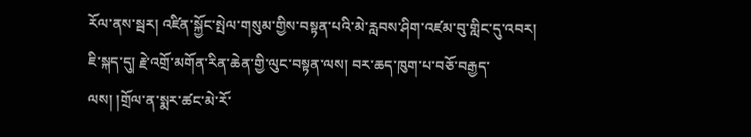རོལ་ནས་སྦར། འཛིན་སྐྱོང་སྤེལ་གསུམ་གྱིས་བསྟན་པའི་མེ་རླབས་ཤིག་འཛམ་བུ་གླིང་དུ་འབར། ཇི་སྐད་དུ། རྗེ་འགྲོ་མགོན་རིན་ཆེན་གྱི་ལུང་བསྟན་ལས། བར་ཆད་ཁུག་པ་བཅོ་བརྒྱད་ལས། །གྲོལ་ན་སྨར་ཚང་མེ་རོ་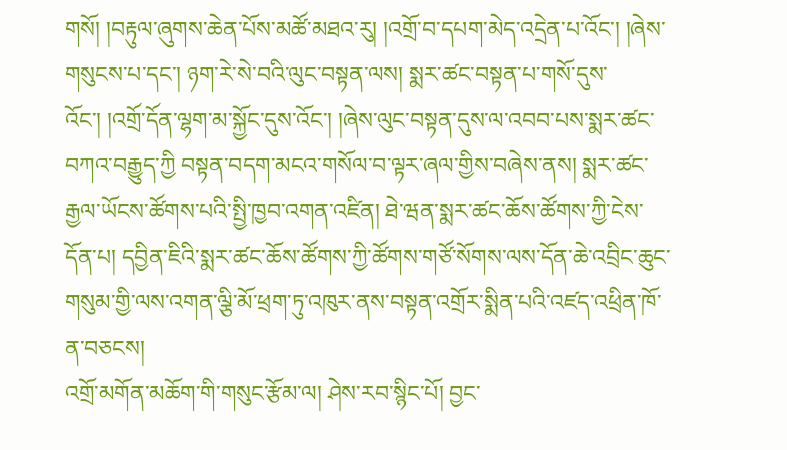གསོ། །བརྟུལ་ཞུགས་ཆེན་པོས་མཚོ་མཐའ་རུ། །འགྲོ་བ་དཔག་མེད་འདྲེན་པ་འོང་། །ཞེས་གསུངས་པ་དང་། ཉག་རེ་སེ་བའི་ལུང་བསྟན་ལས། སྨར་ཚང་བསྟན་པ་གསོ་དུས་འོང་། །འགྲོ་དོན་ལྷག་མ་སྐྱོང་དུས་འོང་། །ཞེས་ལུང་བསྟན་དུས་ལ་འབབ་པས་སྨར་ཚང་བཀའ་བརྒྱུད་ཀྱི བསྟན་བདག་མངའ་གསོལ་བ་ལྟར་ཞལ་གྱིས་བཞེས་ནས། སྨར་ཚང་རྒྱལ་ཡོངས་ཚོགས་པའི་སྤྱི་ཁྱབ་འགན་འཛིན། ཐེ་ཝན་སྨར་ཚང་ཆོས་ཚོགས་ཀྱི་ངེས་དོན་པ། དབྱིན་ཇིའི་སྨར་ཚང་ཆོས་ཚོགས་ཀྱི་ཚོགས་གཙོ་སོགས་ལས་དོན་ཆེ་འབྲིང་ཆུང་གསུམ་གྱི་ལས་འགན་ལྕི་མོ་ཕྲག་ཏུ་འཁུར་ནས་བསྟན་འགྲོར་སྨིན་པའི་འཛད་འཕྲིན་ཁོ་ན་བཅངས།
འགྲོ་མགོན་མཆོག་གི་གསུང་རྩོམ་ལ། ཤེས་རབ་སྙིང་པོ། བྱང་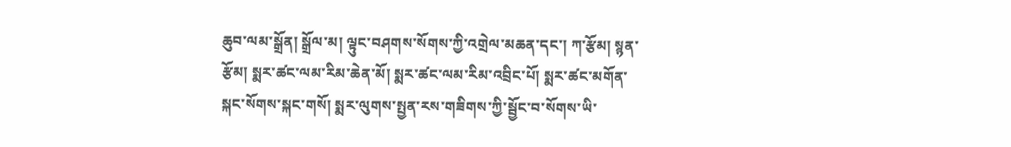ཆུབ་ལམ་སྒྲོན། སྒྲོལ་མ། ལྟུང་བཤགས་སོགས་ཀྱི་འགྲེལ་མཆན་དང་། ཀ་རྩོམ། སྙན་རྩོམ། སྨར་ཚང་ལམ་རིམ་ཆེན་མོ། སྨར་ཚང་ལམ་རིམ་འབྲིང་པོ། སྨར་ཚང་མགོན་སྐང་སོགས་སྐང་གསོ། སྨར་ལུགས་སྤྱན་རས་གཟིགས་ཀྱི་སྦྱོང་བ་སོགས་ཡི་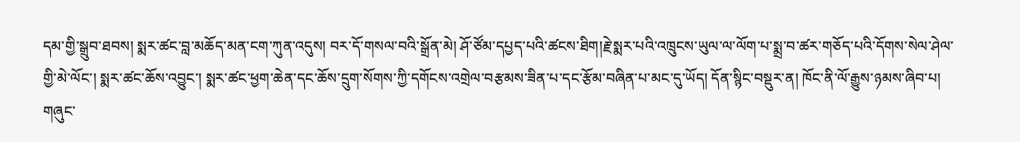དམ་གྱི་སྒྲུབ་ཐབས། སྨར་ཚང་བླ་མཆོད་མན་ངག་ཀུན་འདུས། བར་དོ་གསལ་བའི་སྒྲོན་མེ། ཤོ་ཙོམ་དཔྱད་པའི་ཚངས་ཐིག།རྗེ་སྨར་པའི་འཁྲུངས་ཡུལ་ལ་ལོག་པ་སྨྲ་བ་ཚར་གཅོད་པའི་དོགས་སེལ་ཤེལ་གྱི་མེ་ལོང་། སྨར་ཚང་ཆོས་འབྱུང་། སྨར་ཚང་ཕྱག་ཆེན་དང་ཆོས་དྲུག་སོགས་ཀྱི་དགོངས་འགྲེལ་བརྩམས་ཟིན་པ་དང་རྩོམ་བཞིན་པ་མང་དུ་ཡོད། དོན་སྙིང་བསྡུར་ན། ཁོང་ནི་ལོ་རྒྱུས་ཉམས་ཞིབ་པ། གཞུང་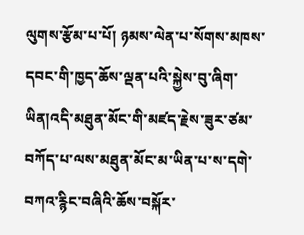ལུགས་རྩོམ་པ་པོ། ཉམས་ལེན་པ་སོགས་མཁས་དབང་གི་ཁྱད་ཆོས་ལྡན་པའི་སྐྱེས་བུ་ཞིག་ཡིན།འདི་མཐུན་མོང་གི་མཛད་རྗེས་ཟུར་ཙམ་བཀོད་པ་ལས་མཐུན་མོང་མ་ཡིན་པ་ས་དགེ་བཀའ་རྙིང་བཞིའི་ཆོས་བསྐོར་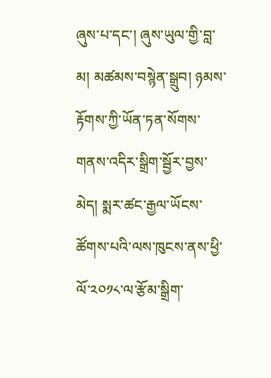ཞུས་པ་དང་། ཞུས་ཡུལ་གྱི་བླ་མ། མཚམས་བསྙེན་སྒྲུབ། ཉམས་རྟོགས་ཀྱི་ཡོན་ཏན་སོགས་གནས་འདིར་སྒྲིག་སྦྱོར་བྱས་མེད། སྨར་ཚང་རྒྱལ་ཡོངས་ཚོགས་པའི་ལས་ཁུངས་ནས་ཕྱི་ལོ་༢༠༡༨་ལ་རྩོམ་སྒྲིག་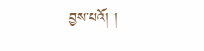བྱས་པའོ། །